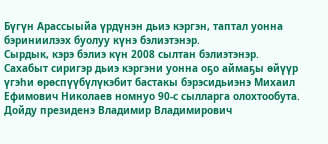Бүгүн Арассыыйа үрдүнэн дьиэ кэргэн, таптал уонна бэриниилээх буолуу күнэ бэлиэтэнэр.
Сырдык, кэрэ бэлиэ күн 2008 сылтан бэлиэтэнэр.
Сахабыт сиригэр дьиэ кэргэни уонна оҕо аймаҕы өйүүр үгэһи өрөспүүбүлүкэбит бастакы бэрэсидьиэнэ Михаил Ефимович Николаев номнуо 90-с сылларга олохтообута. Дойду президенэ Владимир Владимирович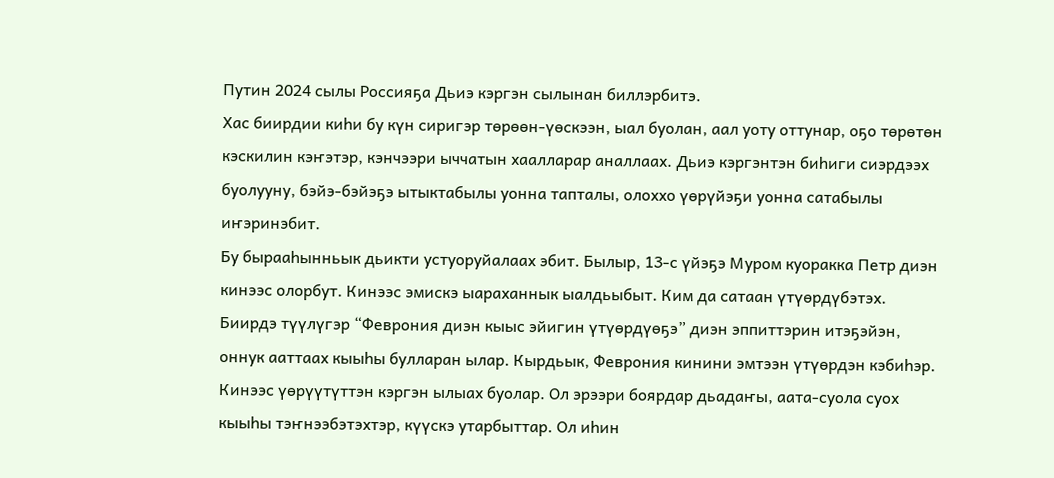Путин 2024 сылы Россияҕа Дьиэ кэргэн сылынан биллэрбитэ.
Хас биирдии киһи бу күн сиригэр төрөөн-үөскээн, ыал буолан, аал уоту оттунар, оҕо төрөтөн кэскилин кэҥэтэр, кэнчээри ыччатын хаалларар аналлаах. Дьиэ кэргэнтэн биһиги сиэрдээх буолууну, бэйэ-бэйэҕэ ытыктабылы уонна тапталы, олоххо үөрүйэҕи уонна сатабылы иҥэринэбит.
Бу бырааһынньык дьикти устуоруйалаах эбит. Былыр, 13-с үйэҕэ Муром куоракка Петр диэн кинээс олорбут. Кинээс эмискэ ыараханнык ыалдьыбыт. Ким да сатаан үтүөрдүбэтэх. Биирдэ түүлүгэр “Феврония диэн кыыс эйигин үтүөрдүөҕэ” диэн эппиттэрин итэҕэйэн, оннук ааттаах кыыһы булларан ылар. Кырдьык, Феврония кинини эмтээн үтүөрдэн кэбиһэр. Кинээс үөрүүтүттэн кэргэн ылыах буолар. Ол эрээри боярдар дьадаҥы, аата-суола суох кыыһы тэҥнээбэтэхтэр, күүскэ утарбыттар. Ол иһин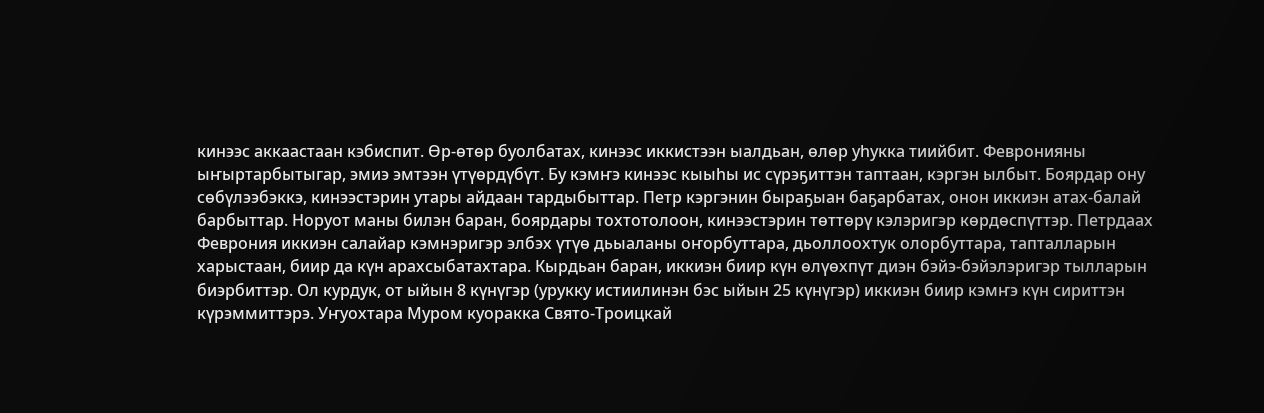кинээс аккаастаан кэбиспит. Өр-өтөр буолбатах, кинээс иккистээн ыалдьан, өлөр уһукка тиийбит. Февронияны ыҥыртарбытыгар, эмиэ эмтээн үтүөрдүбүт. Бу кэмҥэ кинээс кыыһы ис сүрэҕиттэн таптаан, кэргэн ылбыт. Боярдар ону сөбүлээбэккэ, кинээстэрин утары айдаан тардыбыттар. Петр кэргэнин быраҕыан баҕарбатах, онон иккиэн атах-балай барбыттар. Норуот маны билэн баран, боярдары тохтотолоон, кинээстэрин төттөрү кэлэригэр көрдөспүттэр. Петрдаах Феврония иккиэн салайар кэмнэригэр элбэх үтүө дьыаланы оҥорбуттара, дьоллоохтук олорбуттара, тапталларын харыстаан, биир да күн арахсыбатахтара. Кырдьан баран, иккиэн биир күн өлүөхпүт диэн бэйэ-бэйэлэригэр тылларын биэрбиттэр. Ол курдук, от ыйын 8 күнүгэр (урукку истиилинэн бэс ыйын 25 күнүгэр) иккиэн биир кэмҥэ күн сириттэн күрэммиттэрэ. Уҥуохтара Муром куоракка Свято-Троицкай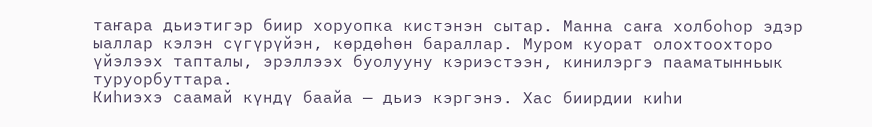таҥара дьиэтигэр биир хоруопка кистэнэн сытар. Манна саҥа холбоһор эдэр ыаллар кэлэн сүгүрүйэн, көрдөһөн бараллар. Муром куорат олохтоохторо үйэлээх тапталы, эрэллээх буолууну кэриэстээн, кинилэргэ пааматынньык туруорбуттара.
Киһиэхэ саамай күндү баайа — дьиэ кэргэнэ. Хас биирдии киһи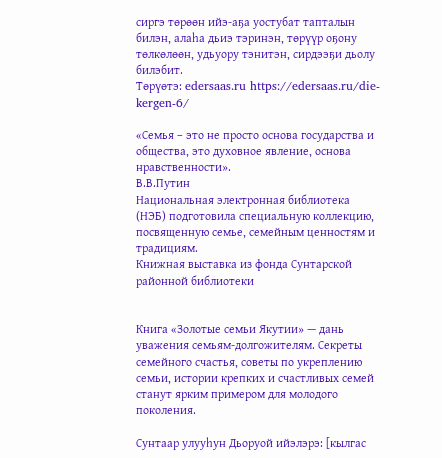сиргэ төрөөн ийэ-аҕа уостубат тапталын билэн, алаһа дьиэ тэринэн, төрүүр оҕону төлкөлөөн, удьуору тэнитэн, сирдээҕи дьолу билэбит.
Төрүөтэ: edersaas.ru https://edersaas.ru/die-kergen-6/

«Семья – это не просто основа государства и общества, это духовное явление, основа нравственности».
В.В.Путин
Национальная электронная библиотека (НЭБ) подготовила специальную коллекцию, посвященную семье, семейным ценностям и традициям.
Книжная выставка из фонда Сунтарской районной библиотеки


Книга «Золотые семьи Якутии» — дань уважения семьям-долгожителям. Секреты семейного счастья, советы по укреплению семьи, истории крепких и счастливых семей станут ярким примером для молодого поколения.

Сунтаар улууһун Дьоруой ийэлэрэ: [кылгас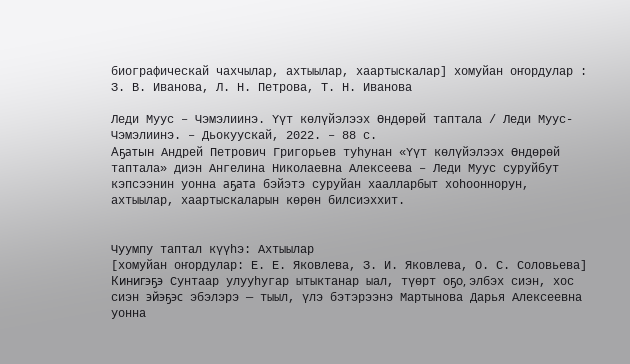биографическай чахчылар, ахтыылар, хаартыскалар] хомуйан оҥордулар : З. В. Иванова, Л. Н. Петрова, Т. Н. Иванова

Леди Муус – Чэмэлиинэ. Үүт көлүйэлээх Өндөрөй таптала / Леди Муус-Чэмэлиинэ. – Дьокуускай, 2022. – 88 с.
Аҕатын Андрей Петрович Григорьев туһунан «Үүт көлүйэлээх Өндөрөй таптала» диэн Ангелина Николаевна Алексеева – Леди Муус суруйбут кэпсээнин уонна аҕата бэйэтэ суруйан хаалларбыт хоһооннорун, ахтыылар, хаартыскаларын көрөн билсиэххит.


Чуумпу таптал күүһэ: Ахтыылар
[хомуйан оҥордулар: Е. Е. Яковлева, З. И. Яковлева, О. С. Соловьева]
Кинигэҕэ Сунтаар улууһугар ытыктанар ыал, түөрт оҕо, элбэх сиэн, хос сиэн эйэҕэс эбэлэрэ — тыыл, үлэ бэтэрээнэ Мартынова Дарья Алексеевна уонна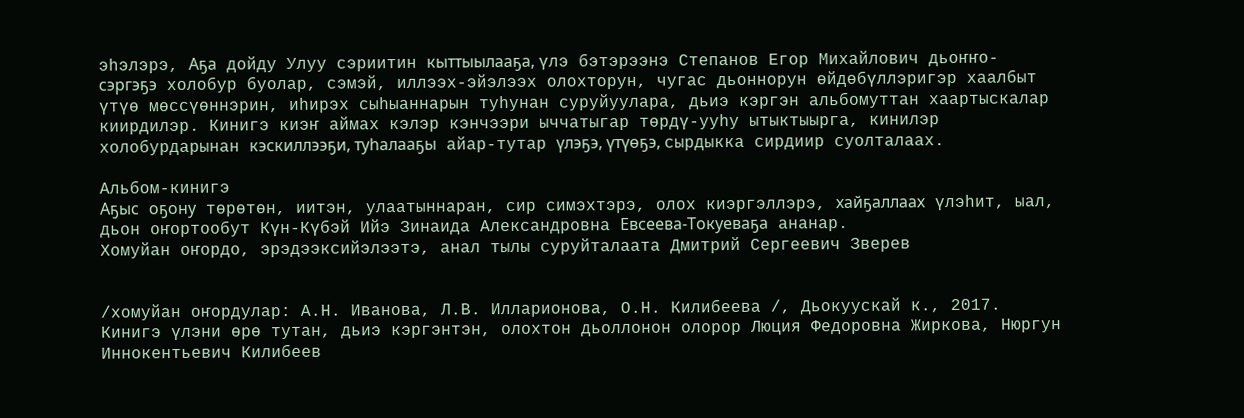эһэлэрэ, Аҕа дойду Улуу сэриитин кыттыылааҕа, үлэ бэтэрээнэ Степанов Егор Михайлович дьоҥҥо-сэргэҕэ холобур буолар, сэмэй, иллээх-эйэлээх олохторун, чугас дьоннорун өйдөбүллэригэр хаалбыт үтүө мөссүөннэрин, иһирэх сыһыаннарын туһунан суруйуулара, дьиэ кэргэн альбомуттан хаартыскалар киирдилэр. Кинигэ киэҥ аймах кэлэр кэнчээри ыччатыгар төрдү-ууһу ытыктыырга, кинилэр холобурдарынан кэскиллээҕи, туһалааҕы айар-тутар үлэҕэ, үтүөҕэ, сырдыкка сирдиир суолталаах.

Альбом-кинигэ
Аҕыс оҕону төрөтөн, иитэн, улаатыннаран, сир симэхтэрэ, олох киэргэллэрэ, хайҕаллаах үлэһит, ыал, дьон оҥортообут Күн-Күбэй Ийэ Зинаида Александровна Евсеева-Токуеваҕа ананар.
Хомуйан оҥордо, эрэдээксийэлээтэ, анал тылы суруйталаата Дмитрий Сергеевич Зверев


/хомуйан оҥордулар: А.Н. Иванова, Л.В. Илларионова, О.Н. Килибеева /, Дьокуускай к., 2017.
Кинигэ үлэни өрө тутан, дьиэ кэргэнтэн, олохтон дьоллонон олорор Люция Федоровна Жиркова, Нюргун Иннокентьевич Килибеев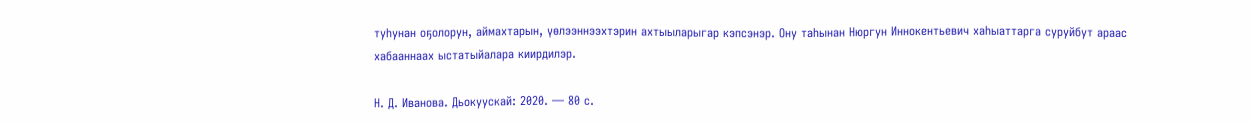туһунан оҕолорун, аймахтарын, үөлээннээхтэрин ахтыыларыгар кэпсэнэр. Ону таһынан Нюргун Иннокентьевич хаһыаттарга суруйбут араас хабааннаах ыстатыйалара киирдилэр.

Н. Д. Иванова. Дьокуускай: 2020. — 80 с.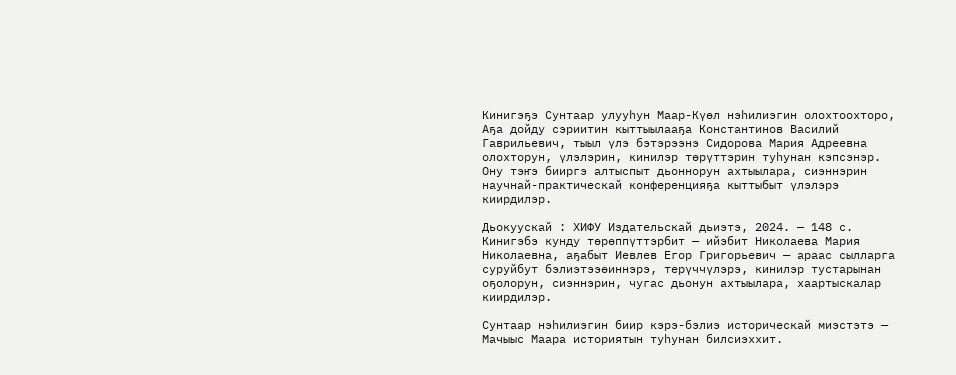Кинигэҕэ Сунтаар улууһун Маар-Күөл нэһилиэгин олохтоохторо, Аҕа дойду сэриитин кыттыылааҕа Константинов Василий Гаврильевич, тыыл үлэ бэтэрээнэ Сидорова Мария Адреевна олохторун, үлэлэрин, кинилэр төрүттэрин туһунан кэпсэнэр. Ону тэҥэ бииргэ алтыспыт дьоннорун ахтыылара, сиэннэрин научнай-практическай конференцияҕа кыттыбыт үлэлэрэ киирдилэр.

Дьокуускай : ХИФУ Издательскай дьиэтэ, 2024. — 148 с.
Кинигэбэ кунду төрөппүттэрбит — ийэбит Николаева Мария Николаевна, аҕабыт Иевлев Егор Григорьевич — араас сылларга суруйбут бэлиэтээөиннэрэ, терүччүлэрэ, кинилэр тустарынан оҕолорун, сиэннэрин, чугас дьонун ахтыылара, хаартыскалар киирдилэр.

Сунтаар нэһилиэгин биир кэрэ-бэлиэ историческай миэстэтэ — Мачыыс Маара историятын туһунан билсиэххит.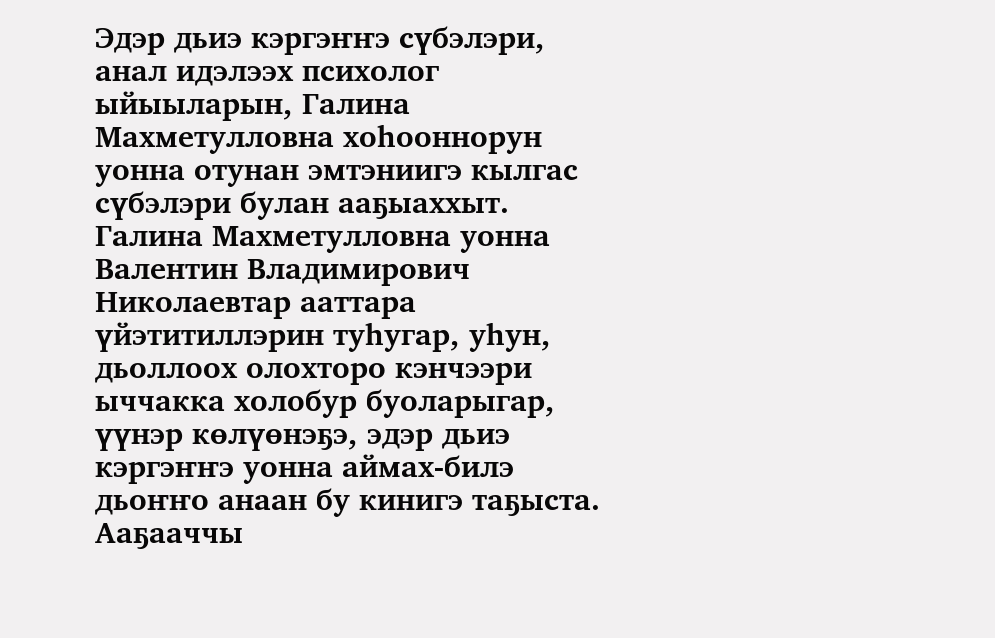Эдэр дьиэ кэргэҥҥэ сүбэлэри, анал идэлээх психолог ыйыыларын, Галина Махметулловна хоһооннорун уонна отунан эмтэниигэ кылгас сүбэлэри булан ааҕыаххыт.
Галина Махметулловна уонна Валентин Владимирович Николаевтар ааттара үйэтитиллэрин туһугар, уһун, дьоллоох олохторо кэнчээри ыччакка холобур буоларыгар, үүнэр көлүөнэҕэ, эдэр дьиэ кэргэҥҥэ уонна аймах-билэ дьоҥҥо анаан бу кинигэ таҕыста.
Ааҕааччы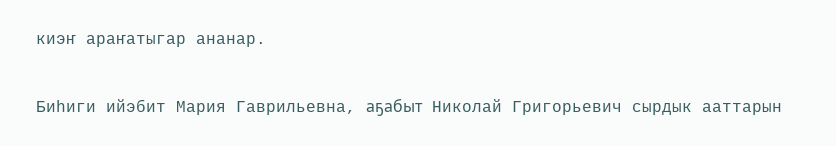киэҥ араҥатыгар ананар.

Биһиги ийэбит Мария Гаврильевна, аҕабыт Николай Григорьевич сырдык ааттарын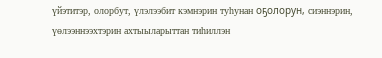үйэтитэр, олорбут, үлэлээбит кэмнэрин туһунан оҕолорун, сиэннэрин, үөлээннээхтэрин ахтыыларыттан тиһиллэн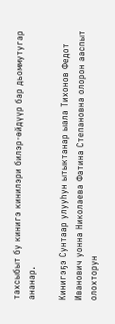тахсыбыт бу кинигэ кинилэри билэр-өйдүүр бар дьоммутугар ананар.

Кинигэҕэ Сунтаар улууһун ытыктанар ыала Тихонов Федот Иванович уонна Николаева Фатина Степановна олорон ааспыт олохторун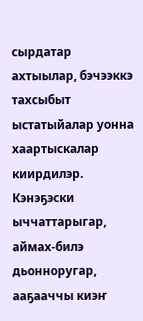сырдатар ахтыылар, бэчээккэ тахсыбыт ыстатыйалар уонна хаартыскалар киирдилэр. Кэнэҕэски ыччаттарыгар, аймах-билэ дьонноругар, ааҕааччы киэҥ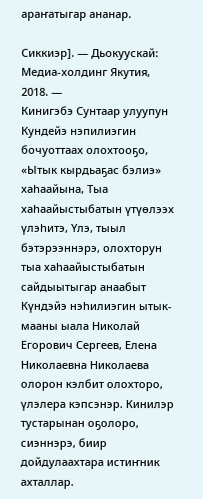араҥатыгар ананар.

Сиккиэр]. — Дьокуускай: Медиа-холдинг Якутия, 2018. —
Кинигэбэ Сунтаар улуупун Кундейэ нэпилиэгин бочуоттаах олохтооҕо, «Ытык кырдьаҕас бэлиэ» хаһаайына, Тыа хаһаайыстыбатын үтүөлээх
үлэһитэ, Үлэ, тыыл бэтэрээннэрэ, олохторун тыа хаһаайыстыбатын сайдыытыгар анаабыт Күндэйэ нэһилиэгин ытык-мааны ыала Николай Егорович Сергеев, Елена Николаевна Николаева олорон кэлбит олохторо, үлэлера кэпсэнэр. Кинилэр тустарынан оҕолоро, сиэннэрэ, биир дойдулаахтара истиҥник ахталлар.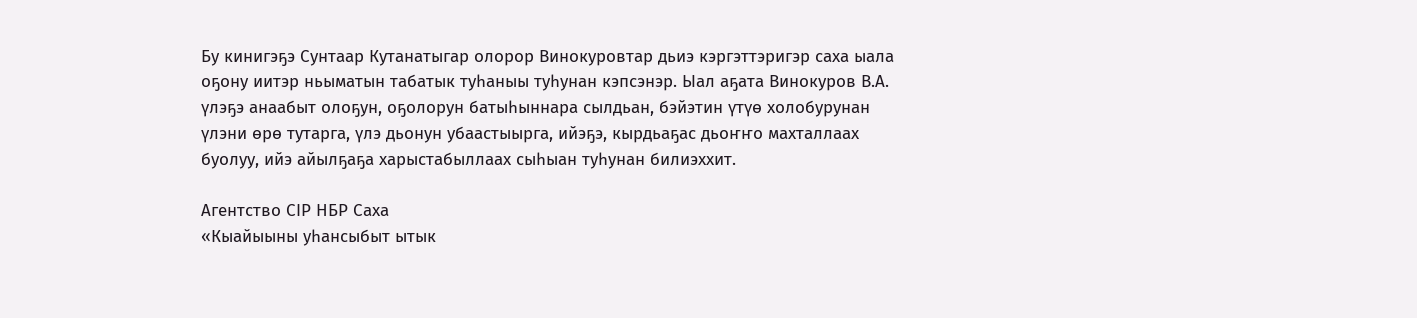Бу кинигэҕэ Сунтаар Кутанатыгар олорор Винокуровтар дьиэ кэргэттэригэр саха ыала оҕону иитэр ньыматын табатык туһаныы туһунан кэпсэнэр. Ыал аҕата Винокуров В.А. үлэҕэ анаабыт олоҕун, оҕолорун батыһыннара сылдьан, бэйэтин үтүө холобурунан үлэни өрө тутарга, үлэ дьонун убаастыырга, ийэҕэ, кырдьаҕас дьоҥҥо махталлаах буолуу, ийэ айылҕаҕа харыстабыллаах сыһыан туһунан билиэххит.

Агентство СIР НБР Саха
«Кыайыыны уһансыбыт ытык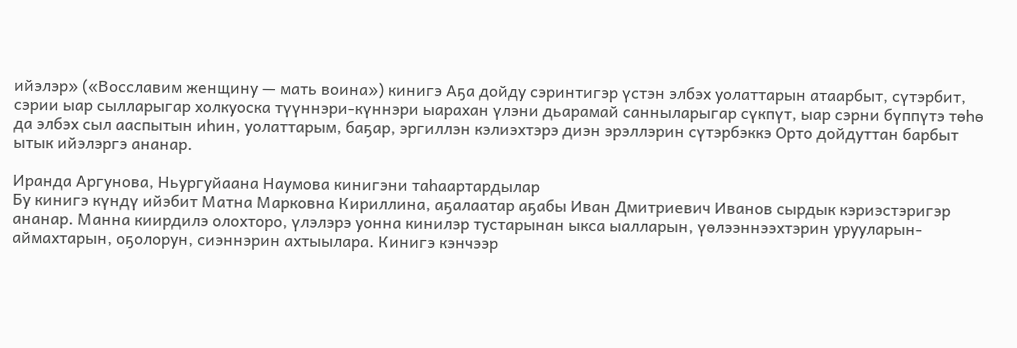ийэлэр» («Восславим женщину — мать воина») кинигэ Аҕа дойду сэринтигэр үстэн элбэх уолаттарын атаарбыт, сүтэрбит, сэрии ыар сылларыгар холкуоска түүннэри-күннэри ыарахан үлэни дьарамай санныларыгар сүкпүт, ыар сэрни бүппүтэ төһө да элбэх сыл ааспытын иһин, уолаттарым, баҕар, эргиллэн кэлиэхтэрэ диэн эрэллэрин сүтэрбэккэ Орто дойдуттан барбыт ытык ийэлэргэ ананар.

Иранда Аргунова, Ньургуйаана Наумова кинигэни таһаартардылар
Бу кинигэ күндү ийэбит Матна Марковна Кириллина, аҕалаатар аҕабы Иван Дмитриевич Иванов сырдык кэриэстэригэр ананар. Манна киирдилэ олохторо, үлэлэрэ уонна кинилэр тустарынан ыкса ыалларын, үөлээннээхтэрин урууларын-аймахтарын, оҕолорун, сиэннэрин ахтыылара. Кинигэ кэнчээр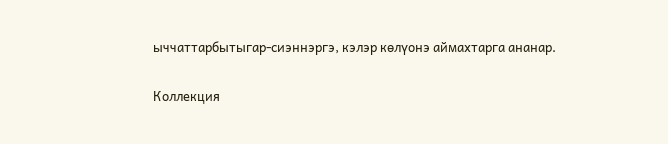ыччаттарбытыгар-сиэннэргэ, кэлэр көлүонэ аймахтарга ананар.

Коллекция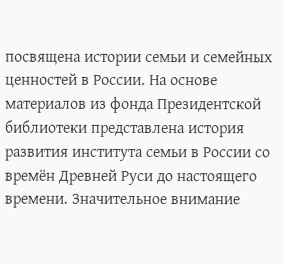посвящена истории семьи и семейных ценностей в России. На основе материалов из фонда Президентской библиотеки представлена история развития института семьи в России со времён Древней Руси до настоящего времени. Значительное внимание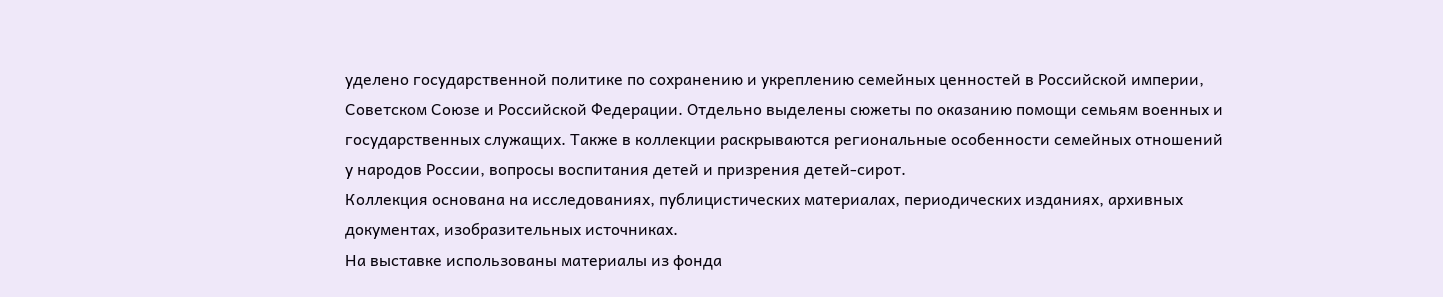уделено государственной политике по сохранению и укреплению семейных ценностей в Российской империи, Советском Союзе и Российской Федерации. Отдельно выделены сюжеты по оказанию помощи семьям военных и государственных служащих. Также в коллекции раскрываются региональные особенности семейных отношений у народов России, вопросы воспитания детей и призрения детей-сирот.
Коллекция основана на исследованиях, публицистических материалах, периодических изданиях, архивных документах, изобразительных источниках.
На выставке использованы материалы из фонда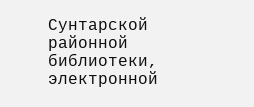Сунтарской районной библиотеки, электронной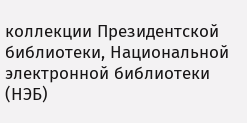коллекции Президентской библиотеки, Национальной электронной библиотеки (НЭБ)